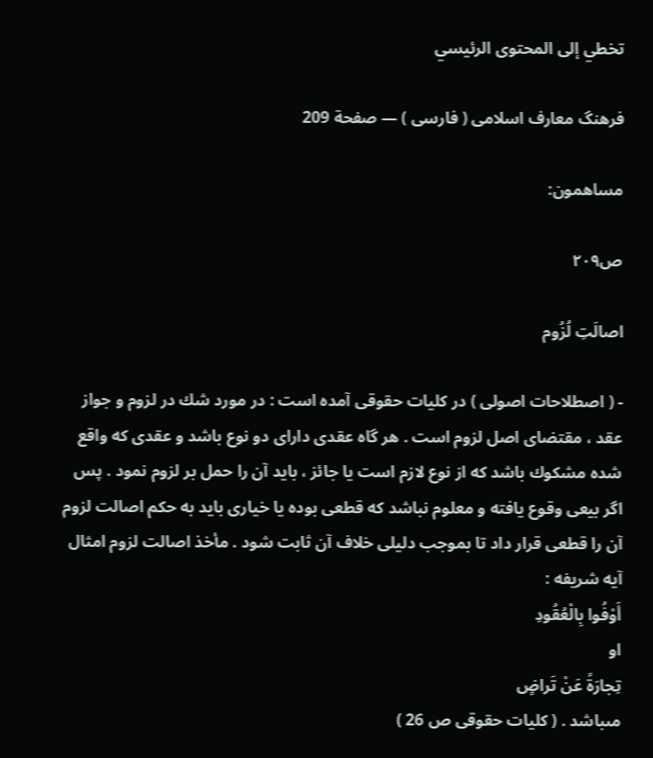تخطي إلى المحتوى الرئيسي

فرهنگ معارف اسلامى ( فارسى ) — صفحة 209

مساهمون:

ص٢٠٩

اصالَتِ لُزُوم

- ( اصطلاحات اصولى ) در كليات حقوقى آمده است : در مورد شك در لزوم و جواز عقد ، مقتضاى اصل لزوم است . هر گاه عقدى داراى دو نوع باشد و عقدى كه واقع شده مشكوك باشد كه از نوع لازم است يا جائز ، بايد آن را حمل بر لزوم نمود . پس اگر بيعى وقوع يافته و معلوم نباشد كه قطعى بوده يا خيارى بايد به حكم اصالت لزوم آن را قطعى قرار داد تا بموجب دليلى خلاف آن ثابت شود . مأخذ اصالت لزوم امثال آيه شريفه :
أَوْفُوا بِالْعُقُودِ
او
تِجارَةً عَنْ تَراضٍ
مىباشد . ( كليات حقوقى ص 26 )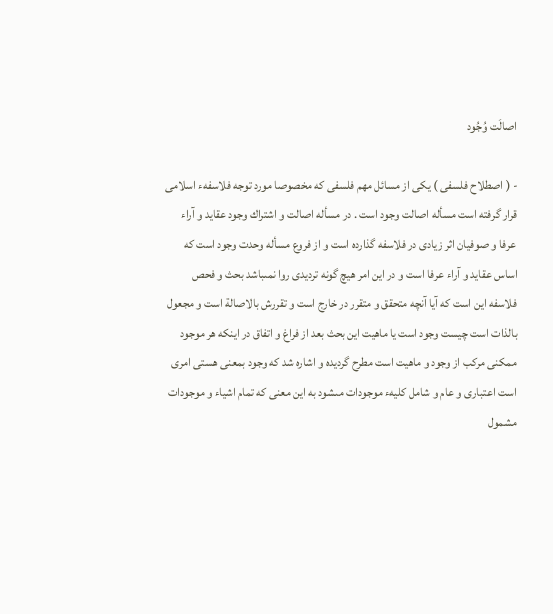اصالَت وُجُود

- ( اصطلاح فلسفى ) يكى از مسائل مهم فلسفى كه مخصوصا مورد توجه فلاسفهء اسلامى قرار گرفته است مسأله اصالت وجود است . در مسأله اصالت و اشتراك وجود عقايد و آراء عرفا و صوفيان اثر زيادى در فلاسفه گذارده است و از فروع مسأله وحدت وجود است كه اساس عقايد و آراء عرفا است و در اين امر هيچ گونه ترديدى روا نمىباشد بحث و فحص فلاسفه اين است كه آيا آنچه متحقق و متقرر در خارج است و تقررش بالاصالة است و مجعول بالذات است چيست وجود است يا ماهيت اين بحث بعد از فراغ و اتفاق در اينكه هر موجود ممكنى مركب از وجود و ماهيت است مطرح گرديده و اشاره شد كه وجود بمعنى هستى امرى است اعتبارى و عام و شامل كليهء موجودات مىشود به اين معنى كه تمام اشياء و موجودات مشمول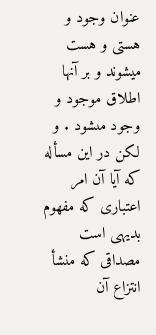عنوان وجود و هستى و هست ميشوند و بر آنها اطلاق موجود و وجود مىشود . و لكن در اين مسأله كه آيا آن امر اعتبارى كه مفهوم بديهى است مصداقى كه منشأ انتزاع آن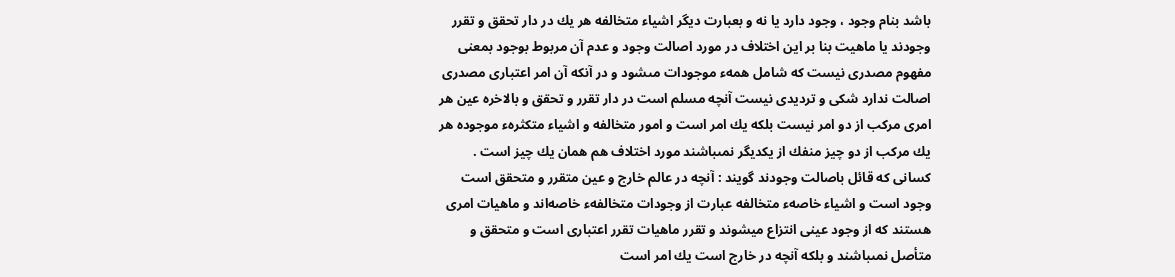باشد بنام وجود ، وجود دارد يا نه و بعبارت ديگر اشياء متخالفه هر يك در دار تحقق و تقرر وجودند يا ماهيت بنا بر اين اختلاف در مورد اصالت وجود و عدم آن مربوط بوجود بمعنى مفهوم مصدرى نيست كه شامل همهء موجودات مىشود و در آنكه آن امر اعتبارى مصدرى اصالت ندارد شكى و ترديدى نيست آنچه مسلم است در دار تقرر و تحقق و بالاخره عين هر امرى مركب از دو امر نيست بلكه يك امر است و امور متخالفه و اشياء متكثرهء موجوده هر يك مركب از دو چيز منفك از يكديگر نمىباشند مورد اختلاف هم همان يك چيز است . كسانى كه قائل باصالت وجودند گويند : آنچه در عالم خارج و عين متقرر و متحقق است وجود است و اشياء خاصهء متخالفه عبارت از وجودات متخالفهء خاصه‌اند و ماهيات امرى هستند كه از وجود عينى انتزاع ميشوند و تقرر ماهيات تقرر اعتبارى است و متحقق و متأصل نمىباشند و بلكه آنچه در خارج است يك امر است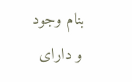بنام وجود و داراى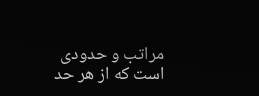مراتب و حدودى است كه از هر حد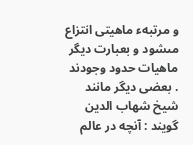و مرتبهء ماهيتى انتزاع مىشود و بعبارت ديگر ماهيات حدود وجودند . بعضى ديگر مانند شيخ شهاب الدين گويند : آنچه در عالم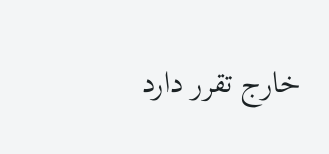خارج تقرر دارد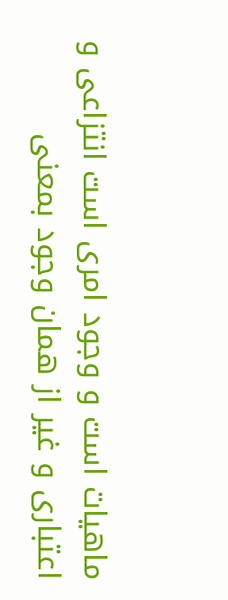ماهيات است و وجود امرى است انتزاعى و اعتبارى و غير از همان وجود بمعنى